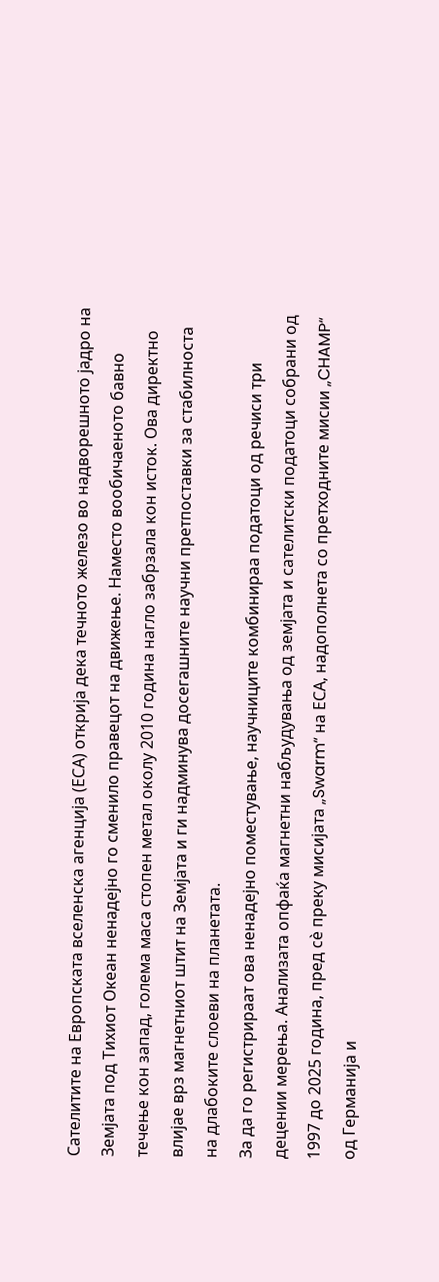Сателитите на Европската вселенска агенција (ЕСА) открија дека течното железо во надворешното јадро на Земјата под Тихиот Океан ненадејно го сменило правецот на движење. Наместо вообичаеното бавно течење кон запад, голема маса стопен метал околу 2010 година нагло забрзала кон исток. Ова директно влијае врз магнетниот штит на Земјата и ги надминува досегашните научни претпоставки за стабилноста на длабоките слоеви на планетата.
За да го регистрираат ова ненадејно поместување, научниците комбинираа податоци од речиси три децении мерења. Анализата опфаќа магнетни набљудувања од земјата и сателитски податоци собрани од 1997 до 2025 година, пред сè преку мисијата „Swarm“ на ЕСА, надополнета со претходните мисии „CHAMP“ од Германија и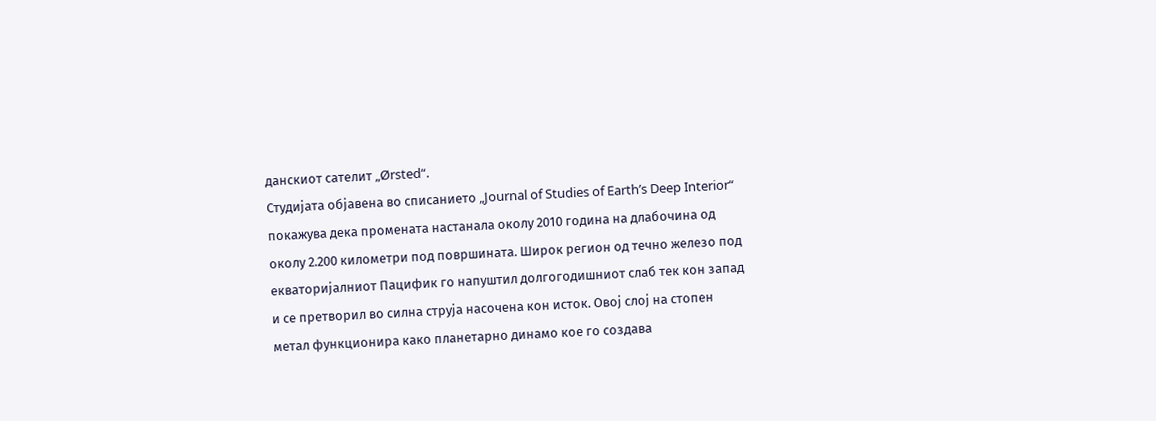данскиот сателит „Ørsted“.
Студијата објавена во списанието „Journal of Studies of Earth’s Deep Interior“ покажува дека промената настанала околу 2010 година на длабочина од околу 2.200 километри под површината. Широк регион од течно железо под екваторијалниот Пацифик го напуштил долгогодишниот слаб тек кон запад и се претворил во силна струја насочена кон исток. Овој слој на стопен метал функционира како планетарно динамо кое го создава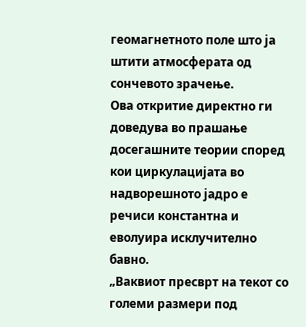геомагнетното поле што ја штити атмосферата од сончевото зрачење.
Ова откритие директно ги доведува во прашање досегашните теории според кои циркулацијата во надворешното јадро е речиси константна и еволуира исклучително бавно.
„Ваквиот пресврт на текот со големи размери под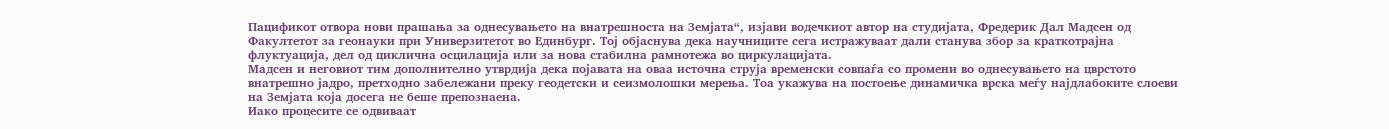Пацификот отвора нови прашања за однесувањето на внатрешноста на Земјата“, изјави водечкиот автор на студијата, Фредерик Дал Мадсен од Факултетот за геонауки при Универзитетот во Единбург. Тој објаснува дека научниците сега истражуваат дали станува збор за краткотрајна флуктуација, дел од циклична осцилација или за нова стабилна рамнотежа во циркулацијата.
Мадсен и неговиот тим дополнително утврдија дека појавата на оваа источна струја временски совпаѓа со промени во однесувањето на цврстото внатрешно јадро, претходно забележани преку геодетски и сеизмолошки мерења. Тоа укажува на постоење динамичка врска меѓу најдлабоките слоеви на Земјата која досега не беше препознаена.
Иако процесите се одвиваат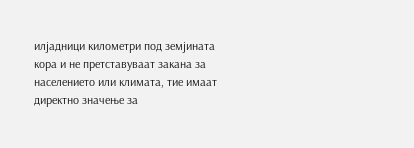илјадници километри под земјината кора и не претставуваат закана за населението или климата, тие имаат директно значење за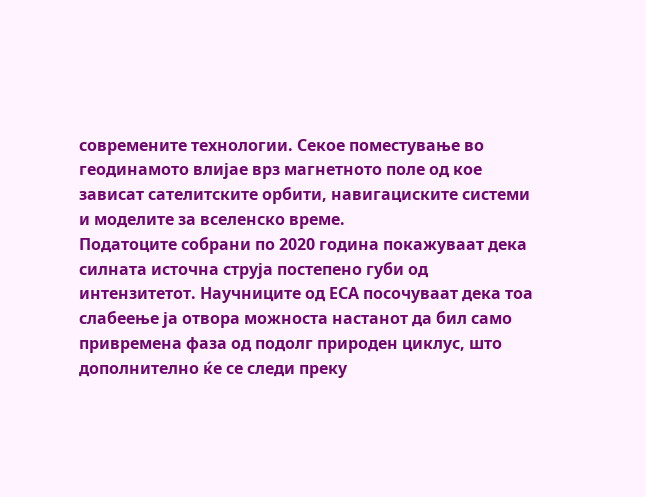современите технологии. Секое поместување во геодинамото влијае врз магнетното поле од кое зависат сателитските орбити, навигациските системи и моделите за вселенско време.
Податоците собрани по 2020 година покажуваат дека силната источна струја постепено губи од интензитетот. Научниците од ЕСА посочуваат дека тоа слабеење ја отвора можноста настанот да бил само привремена фаза од подолг природен циклус, што дополнително ќе се следи преку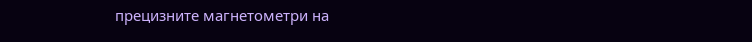прецизните магнетометри на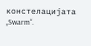констелацијата „Swarm“.